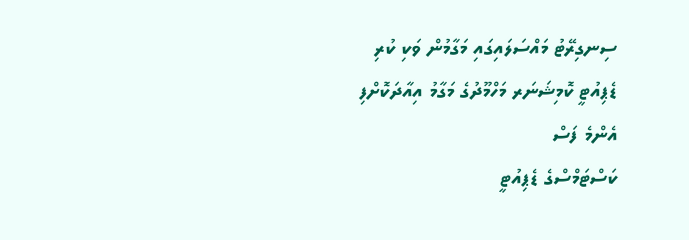ސިނގިރޭޓު މައްސަލައިގައި މަގާމުން ވަކި ކުރި ޑެޕިއުޓީ ކޮމިޝަނަރ މަހްމޫދުގެ މަގާމު އިއާދަކޮށްފި
އެންމެ ފަސް
ކަސްޓަމްސްގެ ޑެޕިއުޓީ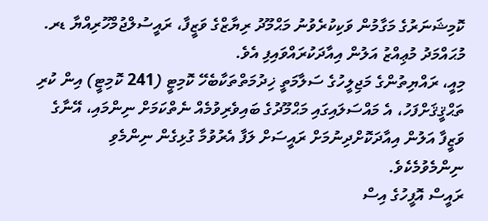ކޮމިޝަނަރުގެ މަގާމުން ވަކިކުރެވުނު މަޙްމޫދު ރިޔާޒްގެ ވަޒީފާ، ރައީސުލްޖުމްހޫރިއްޔާ ޑރ. މުޙައްމަދު މުޢިއްޒު އަލުން އިއާދަކުރައްވައިފި އެވެ.
މިއީ، ރައްޔިތުންގެ މަޖިލީހުގެ ސަލާމަތީ ޚިދުމަތްތަކާބެހޭ ކޮމިޓީ (241 ކޮމިޓީ) އިން ކުރި ތަޙްޤީޤަށްފަހު، އެ މައްސަލައިގައި މަޙްމޫދުގެ ބައިވެރިވުމެއް ނެތްކަމަށް ނިންމައި، އޭނާގެ ވަޒީފާ އަލުން އިއާދަކޮށްދިނުމަށް ރައީސަށް ލަފާ އެރުވުމާ ގުޅިގެން ނިންމެވި ނިންމެވުމެކެވެ.
ރައީސް އޮފީހުގެ އިސް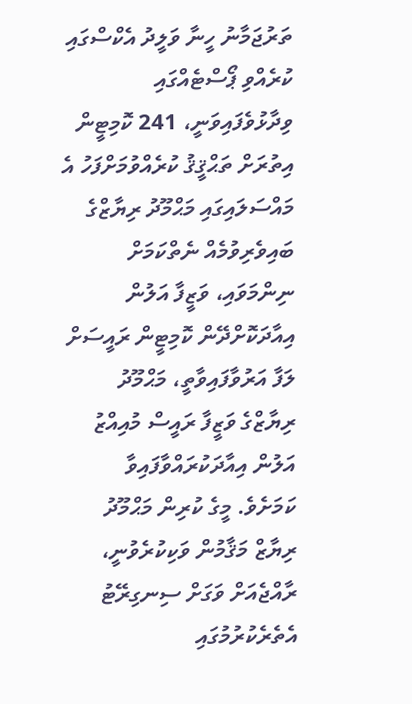ތަރުޖަމާނު ހީނާ ވަލީދު އެކްސްގައި ކުރެއްވި ޕޯސްޓެއްގައި ވިދާޅުވެފައިވަނީ، 241 ކޮމިޓީން އިތުރަށް ތަޙްޤީޤު ކުރެއްވުމަށްފަހު އެ މައްސަލައިގައި މަޙްމޫދު ރިޔާޒްގެ ބައިވެރިވުމެއް ނެތްކަމަށް ނިންމަވައި، ވަޒީފާ އަލުން އިއާދަކޮށްދޭން ކޮމިޓީން ރައީސަށް ލަފާ އަރުވާފައިވާތީ، މަޙްމޫދު ރިޔާޒްގެ ވަޒީފާ ރައީސް މުއިއްޒު އަލުން އިއާދަކުރައްވާފައިވާ ކަމަށެވެ. މީގެ ކުރިން މަޙްމޫދު ރިޔާޒް މަޤާމުން ވަކިކުރެވުނީ، ރާއްޖެއަށް ވަގަށް ސިނގިރޭޓު އެތެރެކުރުމުގައި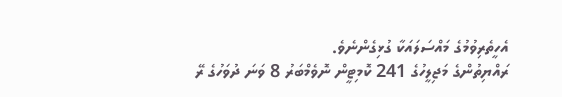އެހީތެރިވުމުގެ މައްސަލައަކާ ގުޅިގެންނެވެ.
ރައްޔިތުންގެ މަޖިލީހުގެ 241 ކޮމިޓީން ނޮވެމްބަރު 8 ވަނަ ދުވަހުގެ ރޭ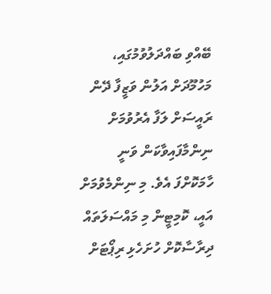ބޭއްވި ބައްދަލުވުމުގައި، މަހުމޫދަށް އަލުން ވަޒީފާ ދޭން ރައީސަށް ލަފާ އެރުވުމަށް ނިންމާފައިވާކަން ވަނީ ހާމަކޮށްފަ އެވެ. މި ނިންމެވުމަށް އައީ، ކޮމިޓީން މި މައްސަލަތައް ދިރާސާކޮށް ހުށަހެޅި ރިޕޯޓަށް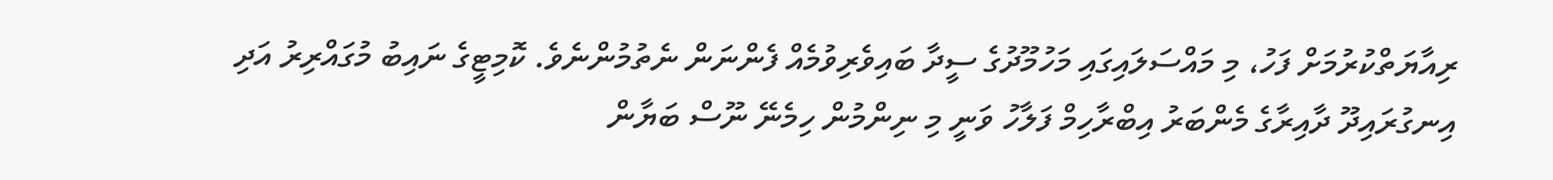ރިއާޔަތްކުރުމަށް ފަހު، މި މައްސަލައިގައި މަހުމޫދުގެ ސީދާ ބައިވެރިވުމެއް ފެންނަން ނެތުމުންނެވެ. ކޮމިޓީގެ ނައިބު މުގައްރިރު އަދި އިނގުރައިދޫ ދާއިރާގެ މެންބަރު އިބްރާހިމް ފަލާހު ވަނީ މި ނިންމުން ހިމެނޭ ނޫސް ބަޔާން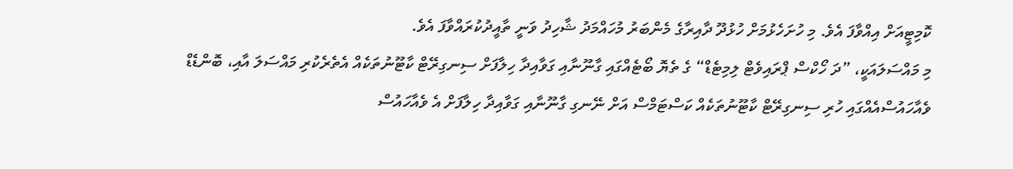ކޮމިޓީއަށް އިއްވާފަ އެވެ. މި ހުށަހެޅުމަށް ހުޅުދޫ ދާއިރާގެ މެންބަރު މުހައްމަދު ޝާހިދު ވަނީ ތާއީދުކުރައްވާފަ އެވެ.
މި މައްސަލައަކީ، ”ދަ ހޯކްސް ޕްރައިވެޓް ލިމިޓެޑް“ ގެ ތެޔޮ ބޯޓެއްގައި ގާނޫނާއި ގަވާއިދާ ހިލާފަށް ސިނގިރޭޓް ކާޓޫނުތަކެއް އެތެރެކުރި މައްސަލަ އާއި، ބޮންޑެޑް ވެއާހައުސްއެއްގައި ހުރި ސިނގިރޭޓް ކާޓޫނުތަކެއް ކަސްޓަމްސް އަށް ނޭނގި ގާނޫނާއި ގަވާއިދާ ހިލާފަށް އެ ވެއާހައުސް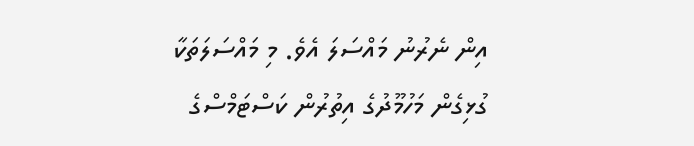އިން ނެރުނު މައްސަލަ އެވެ. މި މައްސަލަތަކާ ގުޅިގެން މަހުމޫދުގެ އިތުރުން ކަސްޓަމްސްގެ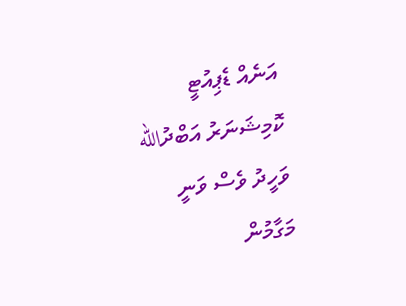އަނެއް ޑެޕިއުޓީ ކޮމިޝަނަރު އަބްދުالله ވަހީދު ވެސް ވަނީ މަގާމުން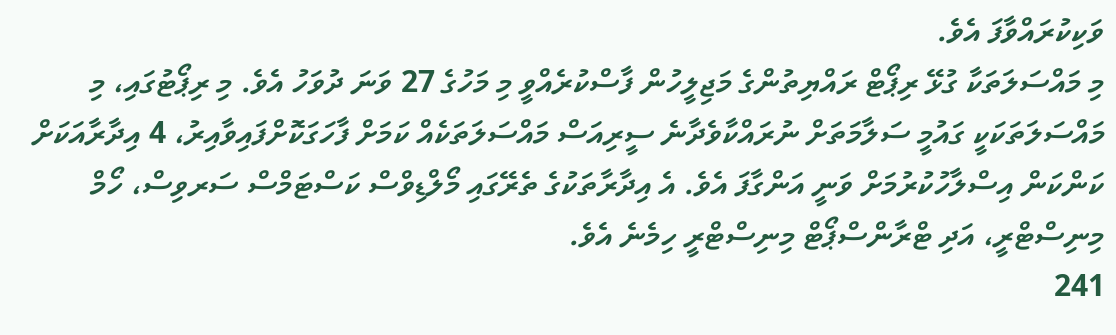ވަކިކުރައްވާފަ އެވެ.
މި މައްސަލަތަކާ ގުޅޭ ރިޕޯޓް ރައްޔިތުންގެ މަޖިލީހުން ފާސްކުރެއްވީ މި މަހުގެ 27 ވަނަ ދުވަހު އެވެ. މި ރިޕޯޓުގައި، މި މައްސަލަތަކަކީ ގައުމީ ސަލާމަތަށް ނުރައްކާވެދާނެ ސީރިއަސް މައްސަލަތަކެއް ކަމަށް ފާހަގަކޮށްފައިވާއިރު، 4 އިދާރާއަކަށް ކަންކަން އިސްލާހުކުރުމަށް ވަނީ އަންގާފަ އެވެ. އެ އިދާރާތަކުގެ ތެރޭގައި މޯލްޑިވްސް ކަސްޓަމްސް ސަރވިސް، ހޯމް މިނިސްޓްރީ، އަދި ޓްރާންސްޕޯޓް މިނިސްޓްރީ ހިމެނެ އެވެ.
241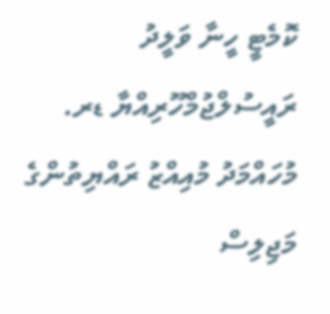ކޮމެޓީ ހީނާ ވަލީދު ރައީސުލްޖުމްހޫރިއްޔާ ޑރ. މުހައްމަދު މުއިއްޒު ރައްޔިތުންގެ މަޖިލިސް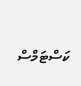ކަސްޓަމްސް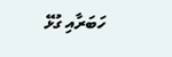ހަބަރާއި ގުޅޭ